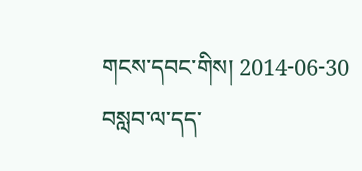གངས་དབང་གིས། 2014-06-30
བསླབ་ལ་དད་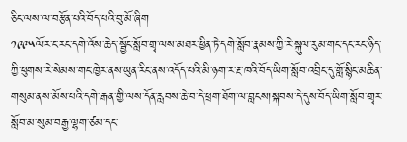ཅིང་ལས་ལ་བརྩོན་པའི་བོད་པའི་བུ་མོ་ཞིག
༡༩༩༥ལོར་ང་རང་དགེ་འོས་ཆེད་སྦྱོང་སློབ་གྲྭ་ལས་མཐར་ཕྱིན་ཏེ་དགེ་སློབ་རྣམས་ཀྱི་རེ་སྐུལ་རུམ་གང་དང་རང་ཉིད་ཀྱི་ཕུགས་རེ་སེམས་གང་ཁྱེར་ནས་ཡུན་རིང་ནས་འདོད་པའི་མི་ཉག་ར་རྔ་ཁའི་བོད་ཡིག་སློབ་འབྲིང་དུ་གློ་སྙིང་མཆིན་གསུམ་ནས་མོས་པའི་དགེ་རྒན་གྱི་ལས་དོན་རླབས་ཆེ་བ་དེ་ཕྲག་ཐོག་ལ་བླངས།སྐབས་དེ་དུས་བོད་ཡིག་སློབ་གྲྭར་སློབ་མ་སུམ་བརྒྱ་ལྷག་ཙམ་དང་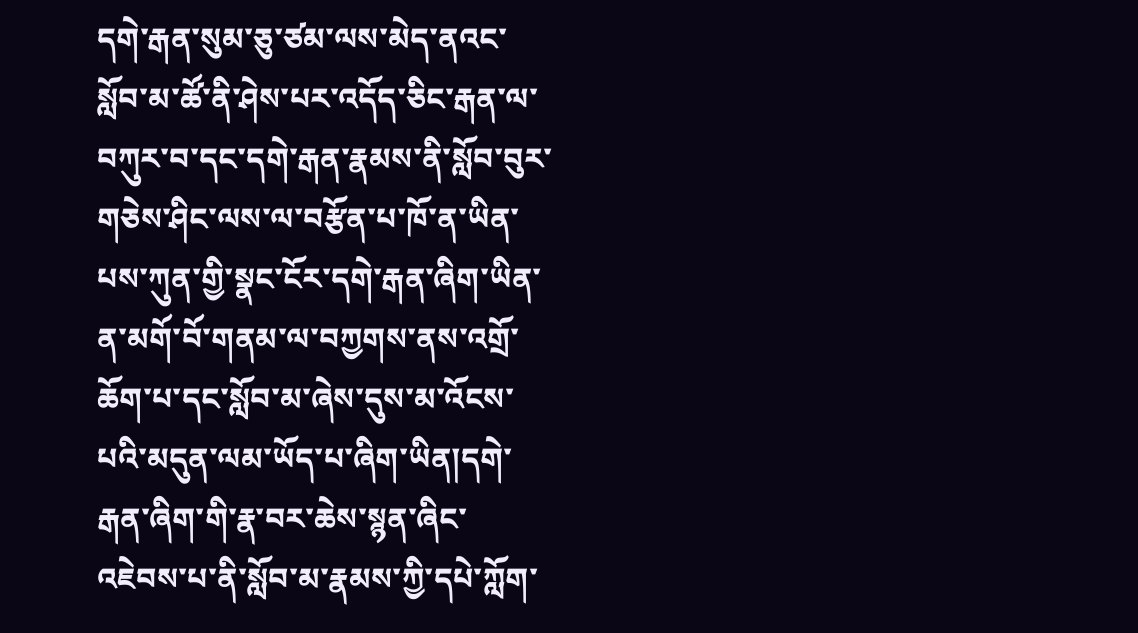དགེ་རྒན་སུམ་ཅུ་ཙམ་ལས་མེད་ནའང་སློབ་མ་ཚོ་ནི་ཤེས་པར་འདོད་ཅིང་རྒན་ལ་བཀུར་བ་དང་དགེ་རྒན་རྣམས་ནི་སློབ་བུར་གཅེས་ཤིང་ལས་ལ་བརྩོན་པ་ཁོ་ན་ཡིན་པས་ཀུན་གྱི་སྣང་ངོར་དགེ་རྒན་ཞིག་ཡིན་ན་མགོ་བོ་གནམ་ལ་བཀྱགས་ནས་འགྲོ་ཆོག་པ་དང་སློབ་མ་ཞེས་དུས་མ་འོངས་པའི་མདུན་ལམ་ཡོད་པ་ཞིག་ཡིན།དགེ་རྒན་ཞིག་གི་རྣ་བར་ཆེས་སྙན་ཞིང་འཇེབས་པ་ནི་སློབ་མ་རྣམས་ཀྱི་དཔེ་ཀློག་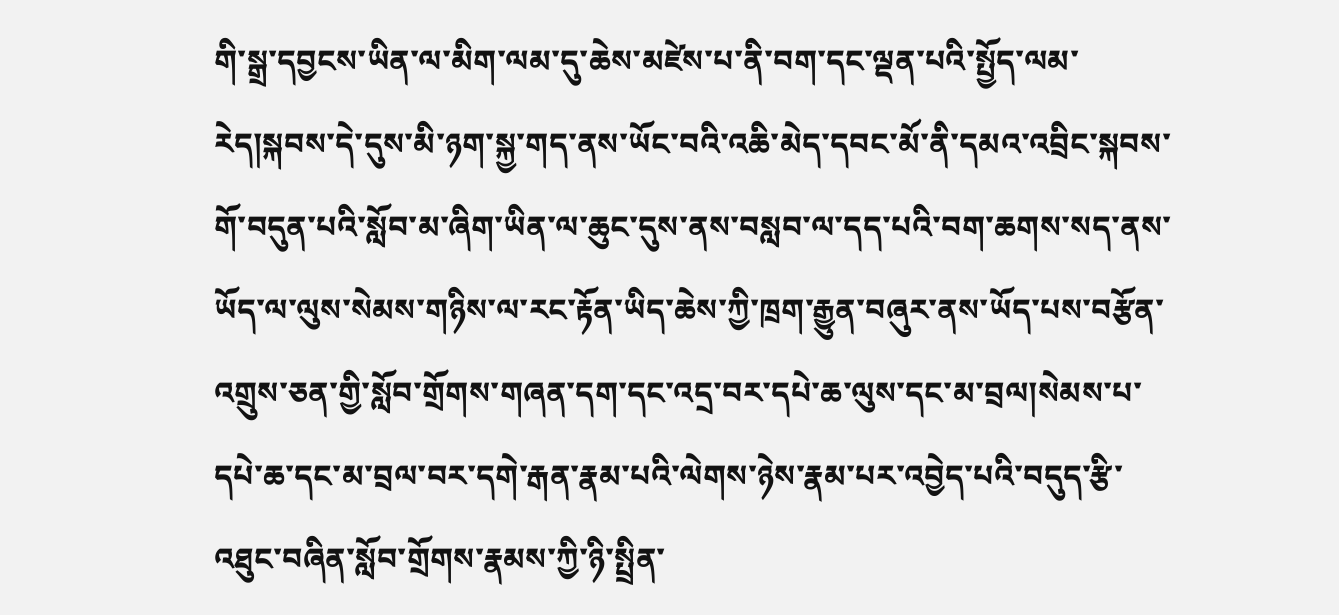གི་སྒྲ་དབྱངས་ཡིན་ལ་མིག་ལམ་དུ་ཆེས་མཛེས་པ་ནི་བག་དང་ལྡན་པའི་སྤྱོད་ལམ་རེད།སྐབས་དེ་དུས་མི་ཉག་སྐྱ་གད་ནས་ཡོང་བའི་འཆི་མེད་དབང་མོ་ནི་དམའ་འབྲིང་སྐབས་གོ་བདུན་པའི་སློབ་མ་ཞིག་ཡིན་ལ་ཆུང་དུས་ནས་བསླབ་ལ་དད་པའི་བག་ཆགས་སད་ནས་ཡོད་ལ་ལུས་སེམས་གཉིས་ལ་རང་རྟོན་ཡིད་ཆེས་ཀྱི་ཁྲག་རྒྱུན་བཞུར་ནས་ཡོད་པས་བརྩོན་འགྲུས་ཅན་གྱི་སློབ་གྲོགས་གཞན་དག་དང་འདྲ་བར་དཔེ་ཆ་ལུས་དང་མ་བྲལ།སེམས་པ་དཔེ་ཆ་དང་མ་བྲལ་བར་དགེ་རྒན་རྣམ་པའི་ལེགས་ཉེས་རྣམ་པར་འབྱེད་པའི་བདུད་རྩི་འཐུང་བཞིན་སློབ་གྲོགས་རྣམས་ཀྱི་ཉི་སྤྲིན་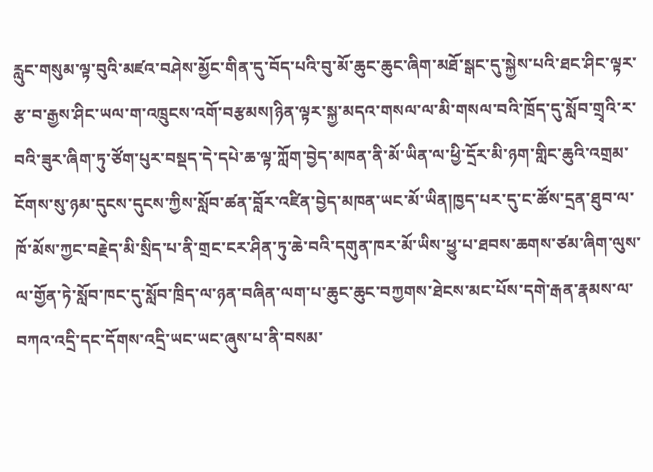རླུང་གསུམ་ལྟ་བུའི་མཛའ་བཤེས་མྱོང་གིན་དུ་བོད་པའི་བུ་མོ་ཆུང་ཆུང་ཞིག་མཐོ་སྒང་དུ་སྐྱེས་པའི་ཐང་ཤིང་ལྟར་རྩ་བ་རྒྱས་ཤིང་ཡལ་ག་འཁྲུངས་འགོ་བརྩམས།ཉིན་ལྟར་སྐྱ་མདའ་གསལ་ལ་མི་གསལ་བའི་ཁྲོད་དུ་སློབ་གྲྭའི་ར་བའི་ཟུར་ཞིག་ཏུ་ཙོག་པུར་བསྡད་དེ་དཔེ་ཆ་ལྟ་ཀློག་བྱེད་མཁན་ནི་མོ་ཡིན་ལ་ཕྱི་དྲོར་མི་ཉག་གླིང་ཆུའི་འགྲམ་ངོགས་སུ་ཉམ་དུངས་དུངས་ཀྱིས་སློབ་ཚན་བློར་འཛིན་བྱེད་མཁན་ཡང་མོ་ཡིན།ཁྱད་པར་དུ་ང་ཚོས་དྲན་ཐུབ་ལ་ཁོ་མོས་ཀྱང་བརྗེད་མི་སྲིད་པ་ནི་གྲང་ངར་ཤིན་ཏུ་ཆེ་བའི་དགུན་ཁར་མོ་ཡིས་ཕྱུ་པ་ཐབས་ཆགས་ཙམ་ཞིག་ལུས་ལ་གྱོན་ཏེ་སློབ་ཁང་དུ་སློབ་ཁྲིད་ལ་ཉན་བཞིན་ལག་པ་ཆུང་ཆུང་བཀྱགས་ཐེངས་མང་པོས་དགེ་རྒན་རྣམས་ལ་བཀའ་འདྲི་དང་དོགས་འདྲི་ཡང་ཡང་ཞུས་པ་ནི་བསམ་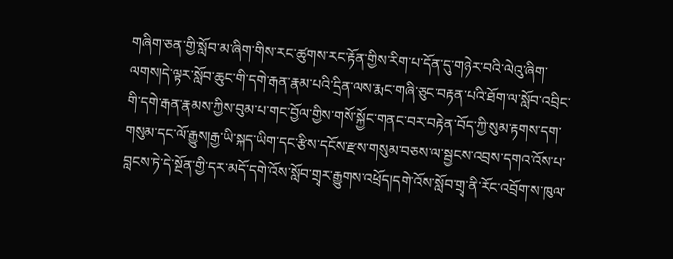གཞིག་ཅན་གྱི་སློབ་མ་ཞིག་གིས་རང་ཚུགས་རང་རྟོན་གྱིས་རིག་པ་དོན་དུ་གཉེར་བའི་ལེའུ་ཞིག་ལགས།དེ་ལྟར་སློབ་ཆུང་གི་དགེ་རྒན་རྣམ་པའི་དྲིན་ལས་རྨང་གཞི་ཅུང་བརྟན་པའི་ཐོག་ལ་སློབ་འབྲིང་གི་དགེ་རྒན་རྣམས་ཀྱིས་བུམ་པ་གང་བྱོལ་གྱིས་གསོ་སྐྱོང་གནང་བར་བརྟེན་བོད་ཀྱི་སུམ་རྟགས་དག་གསུམ་དང་ལོ་རྒྱུས།རྒྱ་ཡི་སྐད་ཡིག་དང་རྩིས་དངོས་རྫས་གསུམ་བཅས་ལ་སྦྱངས་འབྲས་དགའ་འོས་པ་བླངས་ཏེ་དེ་སྔོན་གྱི་དར་མདོ་དགེ་འོས་སློབ་གྲྭར་རྒྱུགས་འཕྲོད།དགེ་འོས་སློབ་གྲྭ་ནི་རོང་འབྲོག་ས་ཁུལ་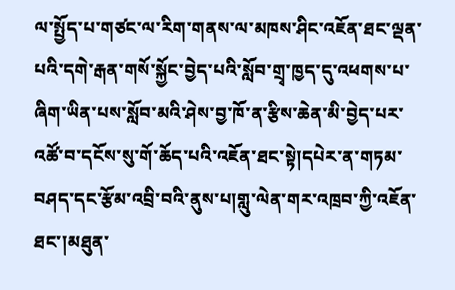ལ་སྤྱོད་པ་གཙང་ལ་རིག་གནས་ལ་མཁས་ཤིང་འཇོན་ཐང་ལྡན་པའི་དགེ་རྒན་གསོ་སྐྱོང་བྱེད་པའི་སློབ་གྲྭ་ཁྱད་དུ་འཕགས་པ་ཞིག་ཡིན་པས་སློབ་མའི་ཤེས་བྱ་ཁོ་ན་རྩིས་ཆེན་མི་བྱེད་པར་འཚོ་བ་དངོས་སུ་གོ་ཆོད་པའི་འཇོན་ཐང་སྟེ།དཔེར་ན་གཏམ་བཤད་དང་རྩོམ་འབྲི་བའི་ནུས་པ།གླུ་ལེན་གར་འཁྲབ་ཀྱི་འཇོན་ཐང་།མཐུན་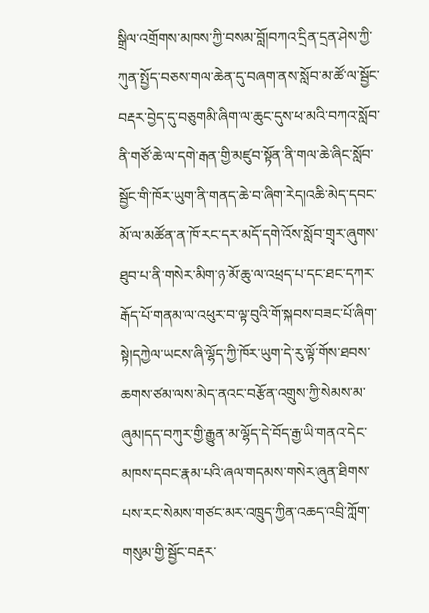སྒྲིལ་འགྲོགས་མཁས་ཀྱི་བསམ་བློ།བཀའ་དྲིན་དྲན་ཤེས་ཀྱི་ཀུན་སྤྱོད་བཅས་གལ་ཆེན་དུ་བཞག་ནས་སློབ་མ་ཚོ་ལ་སྦྱོང་བརྡར་བྱེད་དུ་བཅུགམི་ཞིག་ལ་ཆུང་དུས་ཕ་མའི་བཀའ་སློབ་ནི་གཙོ་ཆེ་ལ་དགེ་རྒན་གྱི་མཛུབ་སྟོན་ནི་གལ་ཆེ་ཞིང་སློབ་སྦྱོང་གི་ཁོར་ཡུག་ནི་གནད་ཆེ་བ་ཞིག་རེད།འཆི་མེད་དབང་མོ་ལ་མཚོན་ན་ཁོ་རང་དར་མདོ་དགེ་འོས་སློབ་གྲྭར་ཞུགས་ཐུབ་པ་ནི་གསེར་མིག་ཉ་མོ་ཆུ་ལ་འཕྲད་པ་དང་ཐང་དཀར་རྒོད་པོ་གནམ་ལ་འཕུར་བ་ལྟ་བུའི་གོ་སྐབས་བཟང་པོ་ཞིག་སྟེ།དཀྱེལ་ཡངས་ཞི་ལྷོད་ཀྱི་ཁོར་ཡུག་དེ་རུ་ལྟོ་གོས་ཐབས་ཆགས་ཙམ་ལས་མེད་ནའང་བརྩོན་འགྲུས་ཀྱི་སེམས་མ་ཞུམ།དད་བཀུར་གྱི་རྒྱུན་མ་ལྷོད་དེ་བོད་རྒྱ་ཡི་གནའ་དེང་མཁས་དབང་རྣམ་པའི་ཞལ་གདམས་གསེར་ཞུན་ཐིགས་པས་རང་སེམས་གཙང་མར་འཁྲུད་ཀྱིན་འཆད་འབྲི་ཀློག་གསུམ་གྱི་སྦྱོང་བརྡར་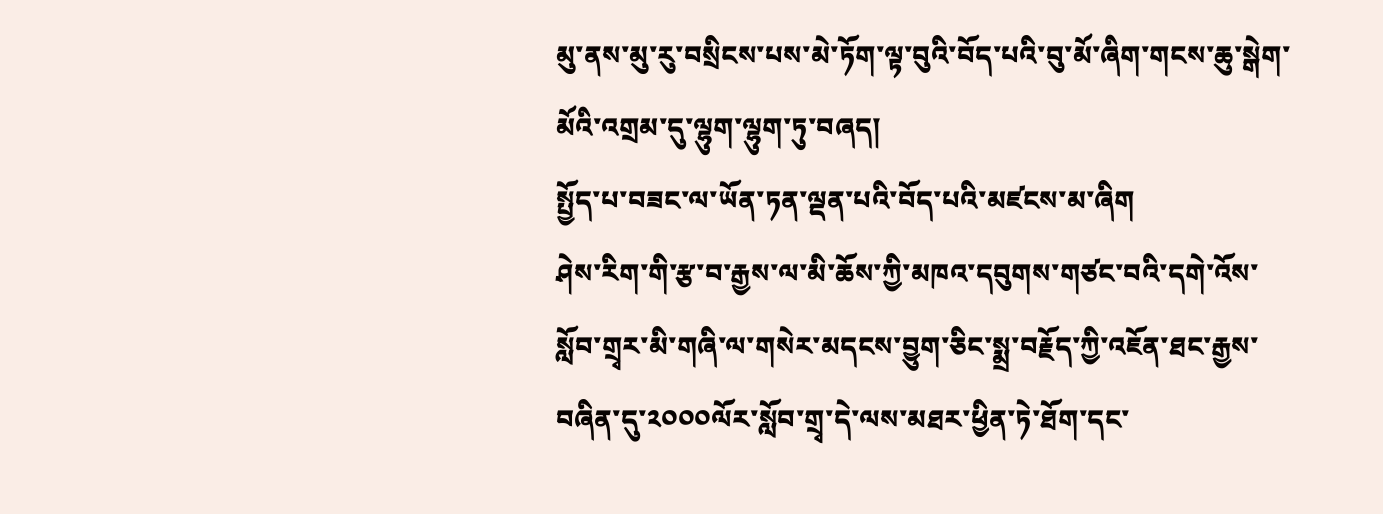མུ་ནས་མུ་རུ་བསྲིངས་པས་མེ་ཏོག་ལྟ་བུའི་བོད་པའི་བུ་མོ་ཞིག་གངས་ཆུ་སྒེག་མོའི་འགྲམ་དུ་ལྷུག་ལྷུག་ཏུ་བཞད།
སྤྱོད་པ་བཟང་ལ་ཡོན་ཏན་ལྡན་པའི་བོད་པའི་མཛངས་མ་ཞིག
ཤེས་རིག་གི་རྩ་བ་རྒྱས་ལ་མི་ཆོས་ཀྱི་མཁའ་དབུགས་གཙང་བའི་དགེ་འོས་སློབ་གྲྭར་མི་གཞི་ལ་གསེར་མདངས་བྱུག་ཅིང་སྨྲ་བརྗོད་ཀྱི་འཇོན་ཐང་རྒྱས་བཞིན་དུ་༢༠༠༠ལོར་སློབ་གྲྭ་དེ་ལས་མཐར་ཕྱིན་ཏེ་ཐོག་དང་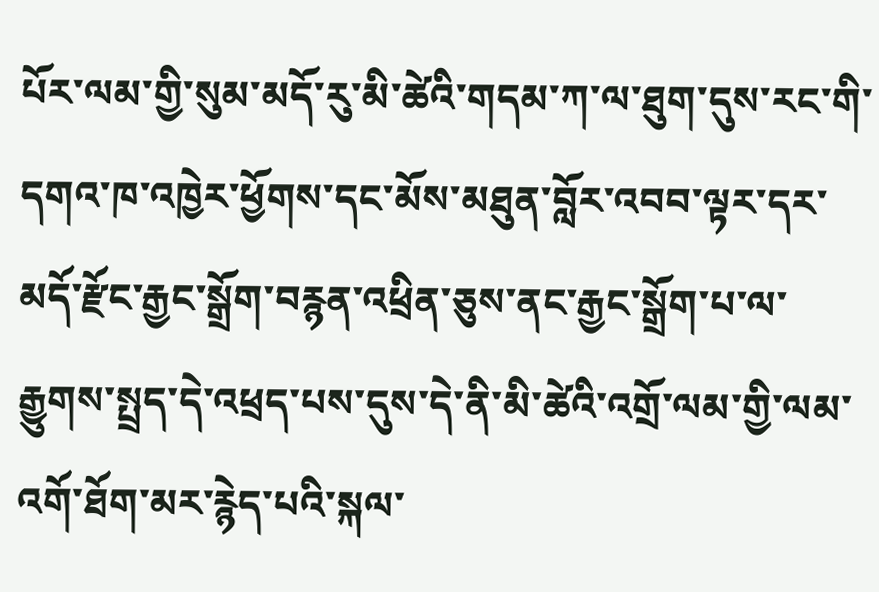པོར་ལམ་གྱི་སུམ་མདོ་རུ་མི་ཚེའི་གདམ་ཀ་ལ་ཐུག་དུས་རང་གི་དགའ་ཁ་འཁྱེར་ཕྱོགས་དང་མོས་མཐུན་བློར་འབབ་ལྟར་དར་མདོ་རྫོང་རྒྱང་སྒྲོག་བརྙན་འཕྲིན་ཅུས་ནང་རྒྱང་སྒྲོག་པ་ལ་རྒྱུགས་སྤྲད་དེ་འཕྲད་པས་དུས་དེ་ནི་མི་ཚེའི་འགྲོ་ལམ་གྱི་ལམ་འགོ་ཐོག་མར་རྙེད་པའི་སྐལ་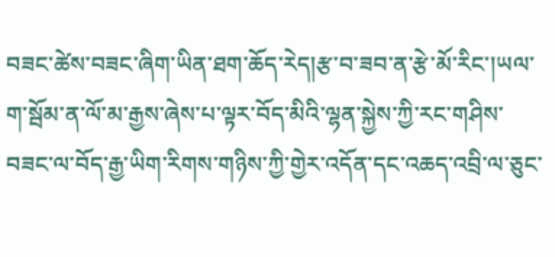བཟང་ཚེས་བཟང་ཞིག་ཡིན་ཐག་ཆོད་རེད།རྩ་བ་ཟབ་ན་རྩེ་མོ་རིང་།ཡལ་ག་སྦོམ་ན་ལོ་མ་རྒྱས་ཞེས་པ་ལྟར་བོད་མིའི་ལྷན་སྐྱེས་ཀྱི་རང་གཤིས་བཟང་ལ་བོད་རྒྱ་ཡིག་རིགས་གཉིས་ཀྱི་གྱེར་འདོན་དང་འཆད་འབྲི་ལ་ཅུང་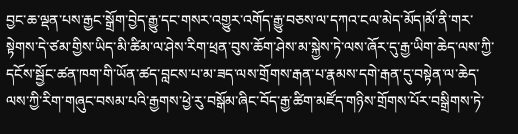བྱང་ཆ་ལྡན་པས་རྒྱང་སྒྲོག་བྱེད་རྒྱུ་དང་གསར་འགྱུར་འགོད་རྒྱུ་བཅས་ལ་དཀའ་ངལ་མེད་མོད།མོ་ནི་གར་སྟེགས་དེ་ཙམ་གྱིས་ཡིད་མི་ཚིམ་ལ་ཤེས་རིག་ཕྲན་བུས་ཆོག་ཤེས་མ་སྐྱེས་ཏེ་ལས་ཞོར་དུ་རྒྱ་ཡིག་ཆེད་ལས་ཀྱི་དངོས་སྦྱོང་ཚན་ཁག་གི་ཡོན་ཚད་བླངས་པ་མ་ཟད་ལས་གྲོགས་རྒན་པ་རྣམས་དགེ་རྒན་དུ་བསྟེན་ལ་ཆེད་ལས་ཀྱི་རིག་གཞུང་བསམ་པའི་རྒྱགས་ཕྱེ་རུ་བསྒོམ་ཞིང་བོད་རྒྱ་ཚིག་མཛོད་གཉིས་གྲོགས་པོར་བསྒྲིགས་ཏེ་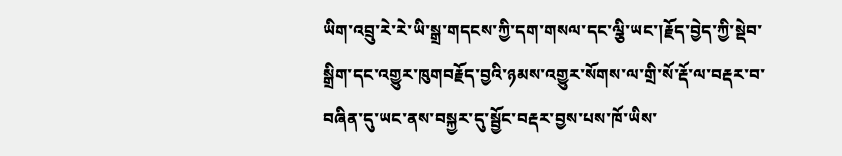ཡིག་འབྲུ་རེ་རེ་ཡི་སྒྲ་གདངས་ཀྱི་དག་གསལ་དང་ལྕི་ཡང་།རྗོད་བྱེད་ཀྱི་སྡེབ་སྒྲིག་དང་འགྱུར་ཁུགབརྗོད་བྱའི་ཉམས་འགྱུར་སོགས་ལ་གྲི་སོ་རྡོ་ལ་བརྡར་བ་བཞིན་དུ་ཡང་ནས་བསྐྱར་དུ་སྦྱོང་བརྡར་བྱས་པས་ཁོ་ཡིས་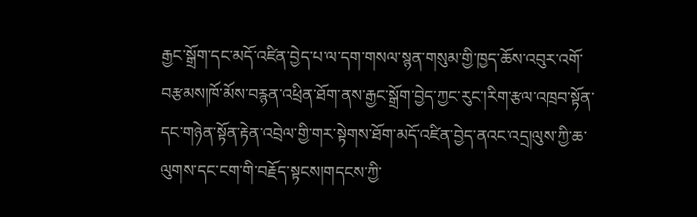རྒྱང་སྒྲོག་དང་མདོ་འཛིན་བྱེད་པ་ལ་དག་གསལ་སྙན་གསུམ་གྱི་ཁྱད་ཆོས་འབུར་འགོ་བརྩམས།ཁོ་མོས་བརྙན་འཕྲིན་ཐོག་ནས་རྒྱང་སྒྲོག་བྱེད་ཀྱང་རུང་།རིག་རྩལ་འཁྲབ་སྟོན་དང་གཉེན་སྟོན་རྟེན་འབྲེལ་གྱི་གར་སྟེགས་ཐོག་མདོ་འཛིན་བྱེད་ནའང་འདྲ།ལུས་ཀྱི་ཆ་ལུགས་དང་ངག་གི་བརྗོད་སྟངས།གདངས་ཀྱི་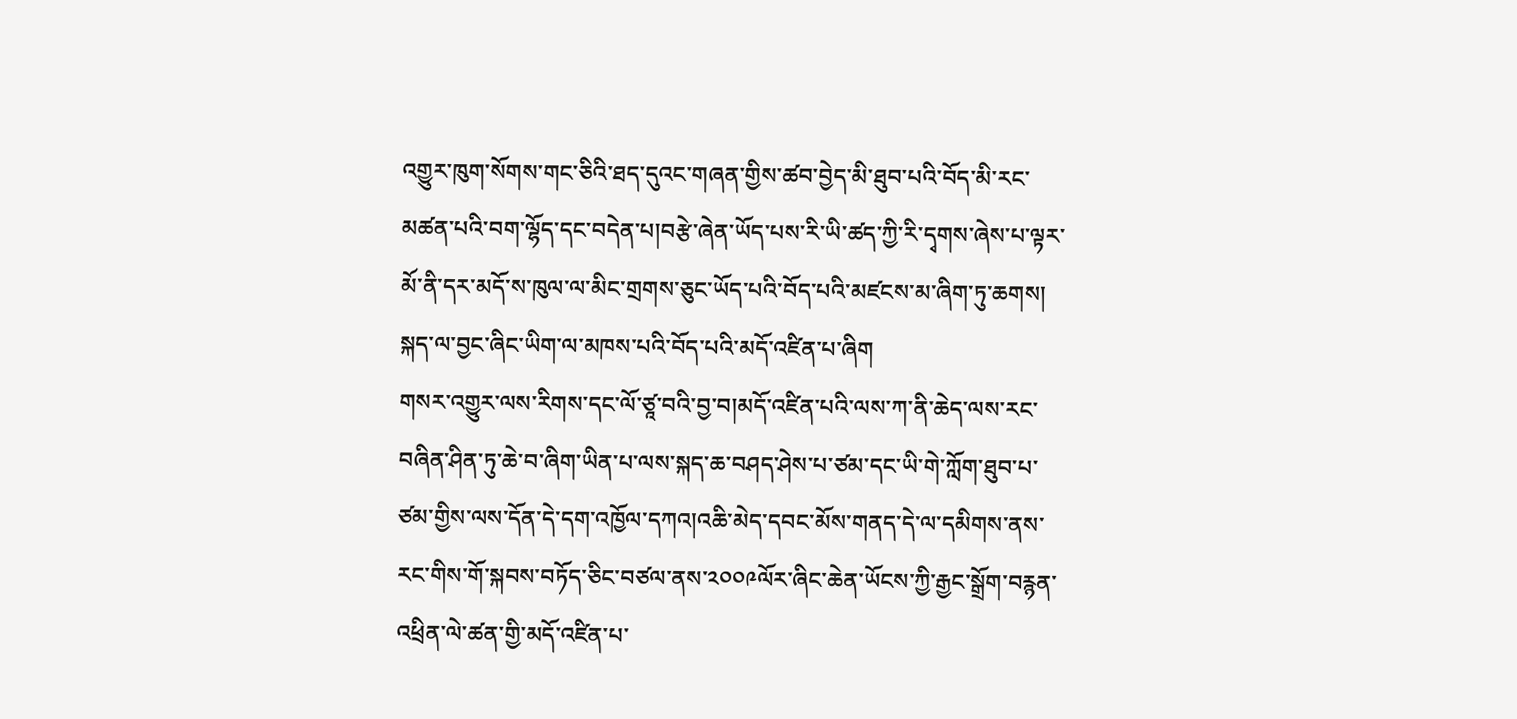འགྱུར་ཁུག་སོགས་གང་ཅིའི་ཐད་དུའང་གཞན་གྱིས་ཚབ་བྱེད་མི་ཐུབ་པའི་བོད་མི་རང་མཚན་པའི་བག་ལྷོད་དང་བདེན་པ།བརྩེ་ཞེན་ཡོད་པས་རི་ཡི་ཚད་ཀྱི་རི་དྭགས་ཞེས་པ་ལྟར་མོ་ནི་དར་མདོ་ས་ཁུལ་ལ་མིང་གྲགས་ཅུང་ཡོད་པའི་བོད་པའི་མཛངས་མ་ཞིག་ཏུ་ཆགས།
སྐད་ལ་བྱང་ཞིང་ཡིག་ལ་མཁས་པའི་བོད་པའི་མདོ་འཛིན་པ་ཞིག
གསར་འགྱུར་ལས་རིགས་དང་ལོ་ཙཱ་བའི་བྱ་བ།མདོ་འཛིན་པའི་ལས་ཀ་ནི་ཆེད་ལས་རང་བཞིན་ཤིན་ཏུ་ཆེ་བ་ཞིག་ཡིན་པ་ལས་སྐད་ཆ་བཤད་ཤེས་པ་ཙམ་དང་ཡི་གེ་ཀློག་ཐུབ་པ་ཙམ་གྱིས་ལས་དོན་དེ་དག་འཁྱོལ་དཀའ།འཆི་མེད་དབང་མོས་གནད་དེ་ལ་དམིགས་ནས་རང་གིས་གོ་སྐབས་བཏོད་ཅིང་བཙལ་ནས་༢༠༠༩ལོར་ཞིང་ཆེན་ཡོངས་ཀྱི་རྒྱང་སྒྲོག་བརྙན་འཕྲིན་ལེ་ཚན་གྱི་མདོ་འཛིན་པ་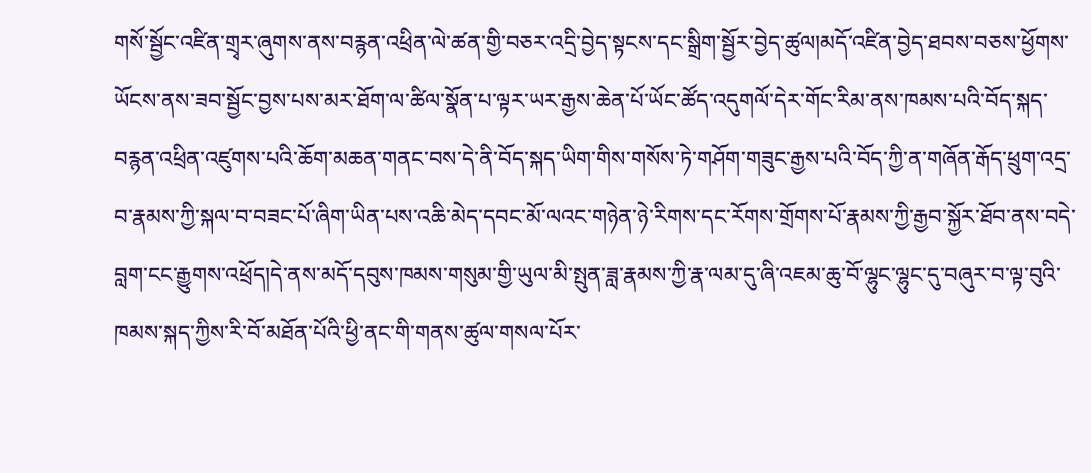གསོ་སྦྱོང་འཛིན་གྲྭར་ཞུགས་ནས་བརྙན་འཕྲིན་ལེ་ཚན་གྱི་བཅར་འདྲི་བྱེད་སྟངས་དང་སྒྲིག་སྦྱོར་བྱེད་ཚུལ།མདོ་འཛིན་བྱེད་ཐབས་བཅས་ཕྱོགས་ཡོངས་ནས་ཟབ་སྦྱོང་བྱས་པས་མར་ཐོག་ལ་ཚིལ་སྣོན་པ་ལྟར་ཡར་རྒྱས་ཆེན་པོ་ཡོང་ཚོད་འདུགལོ་དེར་གོང་རིམ་ནས་ཁམས་པའི་བོད་སྐད་བརྙན་འཕྲིན་འཛུགས་པའི་ཆོག་མཆན་གནང་བས་དེ་ནི་བོད་སྐད་ཡིག་གིས་གསོས་ཏེ་གཤོག་གཟུང་རྒྱས་པའི་བོད་ཀྱི་ན་གཞོན་རྒོད་ཕྲུག་འདྲ་བ་རྣམས་ཀྱི་སྐལ་བ་བཟང་པོ་ཞིག་ཡིན་པས་འཆི་མེད་དབང་མོ་ལའང་གཉེན་ཉེ་རིགས་དང་རོགས་གྲོགས་པོ་རྣམས་ཀྱི་རྒྱབ་སྐྱོར་ཐོབ་ནས་བདེ་བླག་ངང་རྒྱུགས་འཕྲོད།དེ་ནས་མདོ་དབུས་ཁམས་གསུམ་གྱི་ཡུལ་མི་སྤུན་ཟླ་རྣམས་ཀྱི་རྣ་ལམ་དུ་ཞི་འཇམ་ཆུ་བོ་ལྷུང་ལྷུང་དུ་བཞུར་བ་ལྟ་བུའི་ཁམས་སྐད་ཀྱིས་རི་བོ་མཐོན་པོའི་ཕྱི་ནང་གི་གནས་ཚུལ་གསལ་པོར་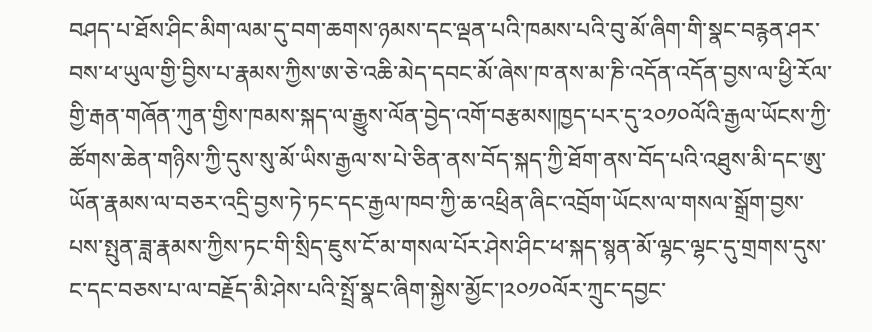བཤད་པ་ཐོས་ཤིང་མིག་ལམ་དུ་བག་ཆགས་ཉམས་དང་ལྡན་པའི་ཁམས་པའི་བུ་མོ་ཞིག་གི་སྣང་བརྙན་ཤར་བས་ཕ་ཡུལ་གྱི་བྱིས་པ་རྣམས་ཀྱིས་ཨ་ཅེ་འཆི་མེད་དབང་མོ་ཞེས་ཁ་ནས་མ་ཎི་འདོན་འདོན་བྱས་ལ་ཕྱི་རོལ་གྱི་རྒན་གཞོན་ཀུན་གྱིས་ཁམས་སྐད་ལ་རྒྱུས་ལོན་བྱེད་འགོ་བརྩམས།ཁྱད་པར་དུ་༢༠༡༠ལོའི་རྒྱལ་ཡོངས་ཀྱི་ཚོགས་ཆེན་གཉིས་ཀྱི་དུས་སུ་མོ་ཡིས་རྒྱལ་ས་པེ་ཅིན་ནས་བོད་སྐད་ཀྱི་ཐོག་ནས་བོད་པའི་འཐུས་མི་དང་ཨུ་ཡོན་རྣམས་ལ་བཅར་འདྲི་བྱས་ཏེ་ཏང་དང་རྒྱལ་ཁབ་ཀྱི་ཆ་འཕྲིན་ཞིང་འབྲོག་ཡོངས་ལ་གསལ་སྒྲོག་བྱས་པས་སྤུན་ཟླ་རྣམས་ཀྱིས་ཏང་གི་སྲིད་ཇུས་ངོ་མ་གསལ་པོར་ཤེས་ཤིང་ཕ་སྐད་སྙན་མོ་ལྷང་ལྷང་དུ་གྲགས་དུས་ང་དང་བཅས་པ་ལ་བརྗོད་མི་ཤེས་པའི་སྤྲོ་སྣང་ཞིག་སྐྱེས་མྱོང་།༢༠༡༠ལོར་ཀྲུང་དབྱང་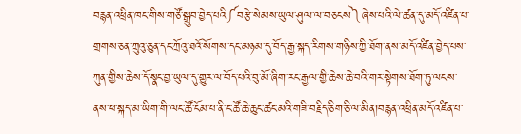བརྙན་འཕྲིན་ཁང་གིས་གཙོ་སྒྲུབ་བྱེད་པའི༼བརྩེ་སེམས་ཡུལ་ཤུལ་ལ་བཅངས༽ཞེས་པའི་ལེ་ཚན་དུ་མདོ་འཛིན་པ་གྲགས་ཅན་ཀྲུའུ་ཅུན་དང་ཀྲོའུ་ཐའོ་སོགས་དང་མཉམ་དུ་བོད་རྒྱ་སྐད་རིགས་གཉིས་ཀྱི་ཐོག་ནས་མདོ་འཛིན་བྱེད་པས་ཀུན་གྱིས་ཆེས་དོ་སྣང་བྱ་ཡུལ་དུ་གྱུར་ལ་བོད་པའི་བུ་མོ་ཞིག་རང་རྒྱལ་གྱི་ཆེས་ཆེ་བའི་གར་སྟེགས་ཐོག་ཏུ་ལངས་ནས་ཕ་སྐད་མ་ཡིག་གི་ལང་ཚོ་ངོམ་པ་ནི་ང་ཚོ་ཆེ་ཆུང་ཚང་མའི་གཟི་བརྗིད་ཅིག་ཅི་ལ་མིན།བརྙན་འཕྲིན་མདོ་འཛིན་པ་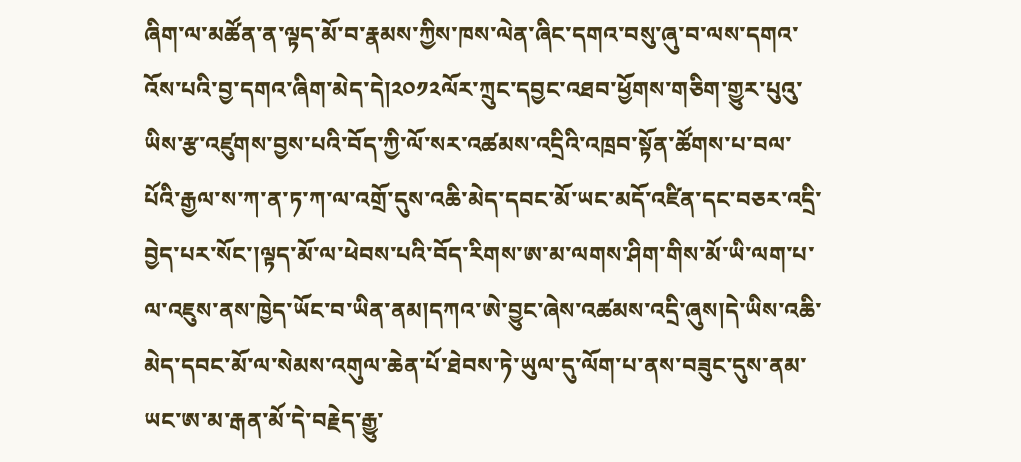ཞིག་ལ་མཚོན་ན་ལྟད་མོ་བ་རྣམས་ཀྱིས་ཁས་ལེན་ཞིང་དགའ་བསུ་ཞུ་བ་ལས་དགའ་འོས་པའི་བྱ་དགའ་ཞིག་མེད་དེ།༢༠༡༢ལོར་ཀྲུང་དབྱང་འཐབ་ཕྱོགས་གཅིག་གྱུར་པུའུ་ཡིས་རྩ་འཛུགས་བྱས་པའི་བོད་ཀྱི་ལོ་སར་འཚམས་འདྲིའི་འཁྲབ་སྟོན་ཚོགས་པ་བལ་པོའི་རྒྱལ་ས་ཀ་ན་ཏ་ཀ་ལ་འགྲོ་དུས་འཆི་མེད་དབང་མོ་ཡང་མདོ་འཛིན་དང་བཅར་འདྲི་བྱེད་པར་སོང་།ལྟད་མོ་ལ་ཕེབས་པའི་བོད་རིགས་ཨ་མ་ལགས་ཤིག་གིས་མོ་ཡི་ལག་པ་ལ་འཇུས་ནས་ཁྱེད་ཡོང་བ་ཡིན་ནམ།དཀའ་ཨེ་བྱུང་ཞེས་འཚམས་འདྲི་ཞུས།དེ་ཡིས་འཆི་མེད་དབང་མོ་ལ་སེམས་འགུལ་ཆེན་པོ་ཐེབས་ཏེ་ཡུལ་དུ་ལོག་པ་ནས་བཟུང་དུས་ནམ་ཡང་ཨ་མ་རྒན་མོ་དེ་བརྗེད་རྒྱུ་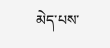མེད་པས་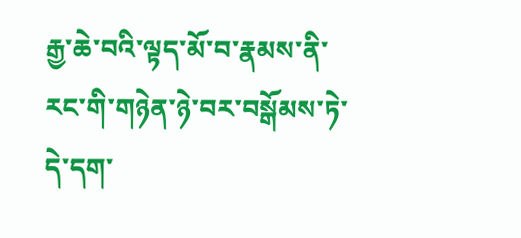རྒྱ་ཆེ་བའི་ལྟད་མོ་བ་རྣམས་ནི་རང་གི་གཉེན་ཉེ་བར་བསྒོམས་ཏེ་དེ་དག་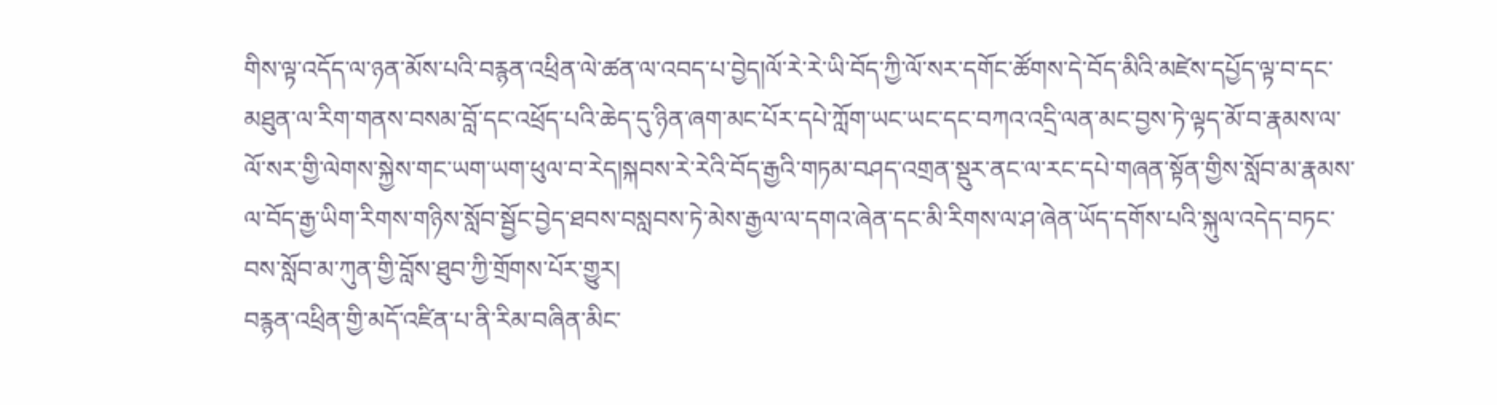གིས་ལྟ་འདོད་ལ་ཉན་མོས་པའི་བརྙན་འཕྲིན་ལེ་ཚན་ལ་འབད་པ་བྱེད།ལོ་རེ་རེ་ཡི་བོད་ཀྱི་ལོ་སར་དགོང་ཚོགས་དེ་བོད་མིའི་མཛེས་དཔྱོད་ལྟ་བ་དང་མཐུན་ལ་རིག་གནས་བསམ་བློ་དང་འཕྲོད་པའི་ཆེད་དུ་ཉིན་ཞག་མང་པོར་དཔེ་ཀློག་ཡང་ཡང་དང་བཀའ་འདྲི་ལན་མང་བྱས་ཏེ་ལྟད་མོ་བ་རྣམས་ལ་ལོ་སར་གྱི་ལེགས་སྐྱེས་གང་ཡག་ཡག་ཕུལ་བ་རེད།སྐབས་རེ་རེའི་བོད་རྒྱའི་གཏམ་བཤད་འགྲན་སྡུར་ནང་ལ་རང་དཔེ་གཞན་སྟོན་གྱིས་སློབ་མ་རྣམས་ལ་བོད་རྒྱ་ཡིག་རིགས་གཉིས་སློབ་སྦྱོང་བྱེད་ཐབས་བསླབས་ཏེ་མེས་རྒྱལ་ལ་དགའ་ཞེན་དང་མི་རིགས་ལ་ཤ་ཞེན་ཡོད་དགོས་པའི་སྐུལ་འདེད་བཏང་བས་སློབ་མ་ཀུན་གྱི་བློས་ཐུབ་ཀྱི་གྲོགས་པོར་གྱུར།
བརྙན་འཕྲིན་གྱི་མདོ་འཛིན་པ་ནི་རིམ་བཞིན་མིང་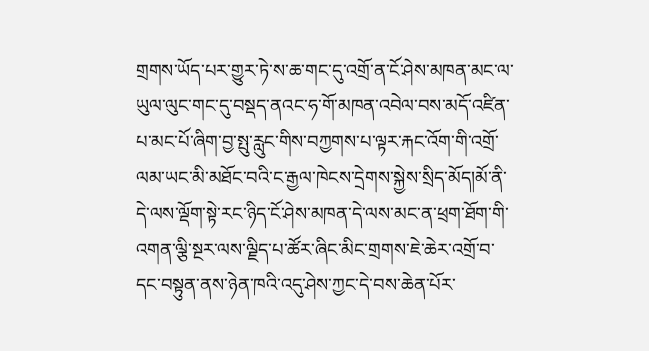གྲགས་ཡོད་པར་གྱུར་ཏེ་ས་ཆ་གང་དུ་འགྲོ་ན་ངོ་ཤེས་མཁན་མང་ལ་ཡུལ་ལུང་གང་དུ་བསྡད་ནའང་ཧ་གོ་མཁན་འབེལ་བས་མདོ་འཛིན་པ་མང་པོ་ཞིག་བྱ་སྤུ་རླུང་གིས་བཀྱགས་པ་ལྟར་རྐང་འོག་གི་འགྲོ་ལམ་ཡང་མི་མཐོང་བའི་ང་རྒྱལ་ཁེངས་དྲེགས་སྐྱེས་སྲིད་མོད།མོ་ནི་དེ་ལས་ལྡོག་སྟེ་རང་ཉིད་ངོ་ཤེས་མཁན་དེ་ལས་མང་ན་ཕྲག་ཐོག་གི་འགན་ལྕི་སྔར་ལས་ལྗིད་པ་ཚོར་ཞིང་མིང་གྲགས་ཇེ་ཆེར་འགྲོ་བ་དང་བསྟུན་ནས་ཉེན་ཁའི་འདུ་ཤེས་ཀྱང་དེ་བས་ཆེན་པོར་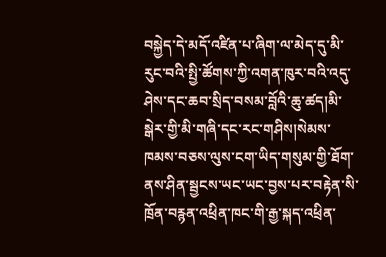བསྐྱེད་དེ་མདོ་འཛིན་པ་ཞིག་ལ་མེད་དུ་མི་རུང་བའི་སྤྱི་ཚོགས་ཀྱི་འགན་ཁུར་བའི་འདུ་ཤེས་དང་ཆབ་སྲིད་བསམ་བློའི་ཆུ་ཚད།མི་སྒེར་གྱི་མི་གཞི་དང་རང་གཤིས།སེམས་ཁམས་བཅས་ལུས་ངག་ཡིད་གསུམ་གྱི་ཐོག་ནས་ཤིན་སྦྱངས་ཡང་ཡང་བྱས་པར་བརྟེན་སི་ཁྲོན་བརྙན་འཕྲིན་ཁང་གི་རྒྱ་སྐད་འཕྲིན་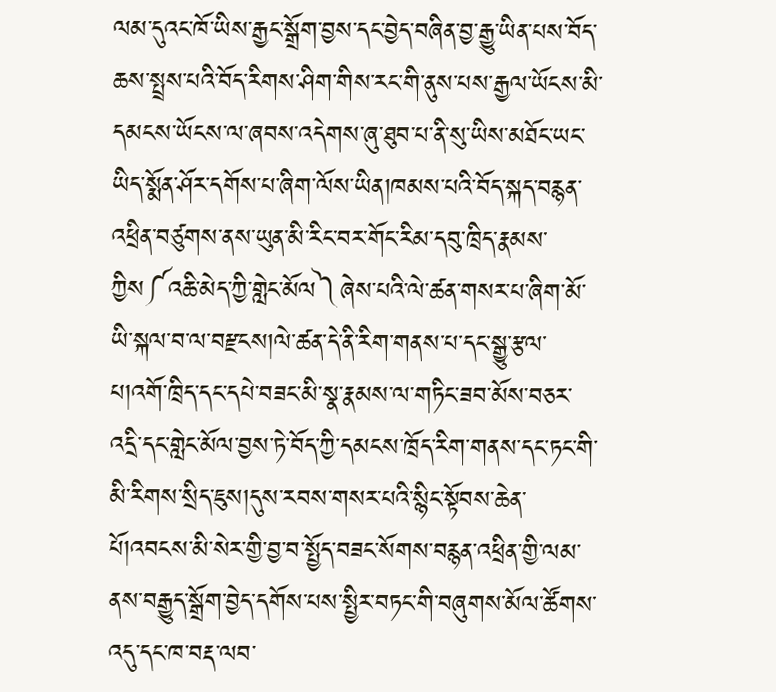ལམ་དུའང་ཁོ་ཡིས་རྒྱང་སྒྲོག་བྱས་དང་བྱེད་བཞིན་བྱ་རྒྱུ་ཡིན་པས་བོད་ཆས་སྤྲས་པའི་བོད་རིགས་ཤིག་གིས་རང་གི་ནུས་པས་རྒྱལ་ཡོངས་མི་དམངས་ཡོངས་ལ་ཞབས་འདེགས་ཞུ་ཐུབ་པ་ནི་སུ་ཡིས་མཐོང་ཡང་ཡིད་སྨོན་ཤོར་དགོས་པ་ཞིག་ལོས་ཡིན།ཁམས་པའི་བོད་སྐད་བརྙན་འཕྲིན་བཙུགས་ནས་ཡུན་མི་རིང་བར་གོང་རིམ་དབུ་ཁྲིད་རྣམས་ཀྱིས༼འཆི་མེད་ཀྱི་གླེང་མོལ༽ཞེས་པའི་ལེ་ཚན་གསར་པ་ཞིག་མོ་ཡི་སྐལ་བ་ལ་བརྫངས།ལེ་ཚན་དེ་ནི་རིག་གནས་པ་དང་སྒྱུ་རྩལ་པ།འགོ་ཁྲིད་དང་དཔེ་བཟང་མི་སྣ་རྣམས་ལ་གཏིང་ཟབ་མོས་བཅར་འདྲི་དང་གླེང་མོལ་བྱས་ཏེ་བོད་ཀྱི་དམངས་ཁྲོད་རིག་གནས་དང་ཏང་གི་མི་རིགས་སྲིད་ཇུས།དུས་རབས་གསར་པའི་སྙིང་སྟོབས་ཆེན་པོ།འབངས་མི་སེར་གྱི་བྱ་བ་སྤྱོད་བཟང་སོགས་བརྙན་འཕྲིན་གྱི་ལམ་ནས་བརྒྱུད་སྒྲོག་བྱེད་དགོས་པས་སྤྱིར་བཏང་གི་བཞུགས་མོལ་ཚོགས་འདུ་དང་ཁ་བརྡ་ལབ་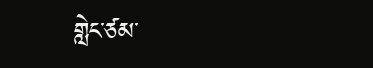གླེང་ཙམ་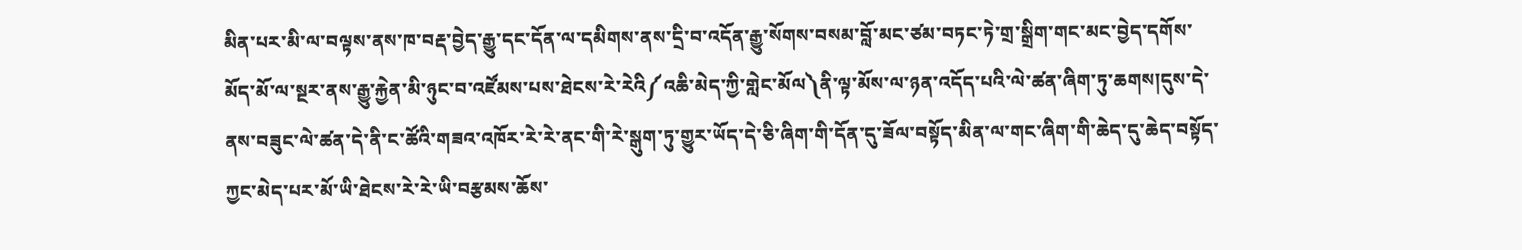མིན་པར་མི་ལ་བལྟས་ནས་ཁ་བརྡ་བྱེད་རྒྱུ་དང་དོན་ལ་དམིགས་ནས་དྲི་བ་འདོན་རྒྱུ་སོགས་བསམ་བློ་མང་ཙམ་བཏང་ཏེ་གྲ་སྒྲིག་གང་མང་བྱེད་དགོས་མོད་མོ་ལ་སྔར་ནས་རྒྱུ་རྐྱེན་མི་ཉུང་བ་འཛོམས་པས་ཐེངས་རེ་རེའི༼འཆི་མེད་ཀྱི་གླེང་མོལ༽ནི་ལྟ་མོས་ལ་ཉན་འདོད་པའི་ལེ་ཚན་ཞིག་ཏུ་ཆགས།དུས་དེ་ནས་བཟུང་ལེ་ཚན་དེ་ནི་ང་ཚོའི་གཟའ་འཁོར་རེ་རེ་ནང་གི་རེ་སྒུག་ཏུ་གྱུར་ཡོད་དེ་ཅི་ཞིག་གི་དོན་དུ་ཟོལ་བསྟོད་མིན་ལ་གང་ཞིག་གི་ཆེད་དུ་ཆེད་བསྟོད་ཀྱང་མེད་པར་མོ་ཡི་ཐེངས་རེ་རེ་ཡི་བརྩམས་ཆོས་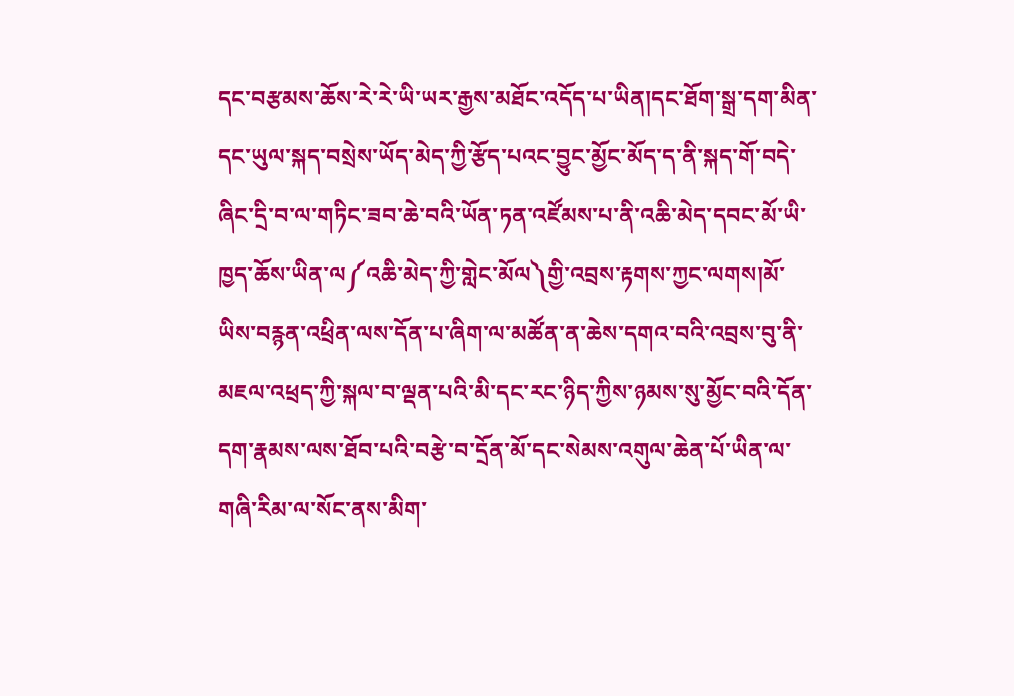དང་བརྩམས་ཆོས་རེ་རེ་ཡི་ཡར་རྒྱས་མཐོང་འདོད་པ་ཡིན།དང་ཐོག་སྒྲ་དག་མིན་དང་ཡུལ་སྐད་བསྲེས་ཡོད་མེད་ཀྱི་རྩོད་པའང་བྱུང་མྱོང་མོད་ད་ནི་སྐད་གོ་བདེ་ཞིང་དྲི་བ་ལ་གཏིང་ཟབ་ཆེ་བའི་ཡོན་ཏན་འཛོམས་པ་ནི་འཆི་མེད་དབང་མོ་ཡི་ཁྱད་ཆོས་ཡིན་ལ༼འཆི་མེད་ཀྱི་གླེང་མོལ༽གྱི་འབྲས་རྟགས་ཀྱང་ལགས།མོ་ཡིས་བརྙན་འཕྲིན་ལས་དོན་པ་ཞིག་ལ་མཚོན་ན་ཆེས་དགའ་བའི་འབྲས་བུ་ནི་མཇལ་འཕྲད་ཀྱི་སྐལ་བ་ལྡན་པའི་མི་དང་རང་ཉིད་ཀྱིས་ཉམས་སུ་མྱོང་བའི་དོན་དག་རྣམས་ལས་ཐོབ་པའི་བརྩེ་བ་དྲོན་མོ་དང་སེམས་འགུལ་ཆེན་པོ་ཡིན་ལ་གཞི་རིམ་ལ་སོང་ནས་མིག་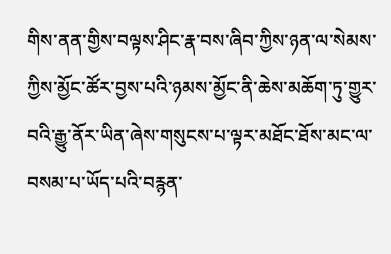གིས་ནན་གྱིས་བལྟས་ཤིང་རྣ་བས་ཞིབ་ཀྱིས་ཉན་ལ་སེམས་ཀྱིས་མྱོང་ཚོར་བྱས་པའི་ཉམས་མྱོང་ནི་ཆེས་མཆོག་ཏུ་གྱུར་བའི་རྒྱུ་ནོར་ཡིན་ཞེས་གསུངས་པ་ལྟར་མཐོང་ཐོས་མང་ལ་བསམ་པ་ཡོད་པའི་བརྙན་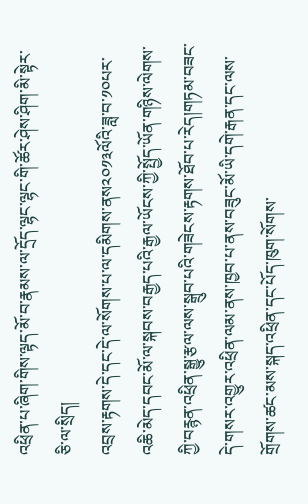འཕྲིན་པ་ཞིག་གིས་ལྟད་མོ་བ་རྣམས་ལ་དྲོད་ལྷང་ལྷང་གི་ཚོར་ཤེས་ཤིག་མི་སྟེར་ཅི་ལ་སྲིད།
འབྲས་རྟགས་དེ་དང་དེ་ལ་སོགས་པ་ལ་དམིགས་ནས༢༠༡༣ལོའི་ཟླ་བ་༡༠པར་འཆི་མེད་དབང་མོ་ལ་སྐབས་བརྒྱད་པའི་རྒྱལ་ཡོངས་ཀྱི་སྤྱོད་ཡོན་གཉིས་ལེགས་ཀྱི་བརྙན་འཕྲིན་སྒྱུ་རྩལ་ལས་སྒྲུབ་པའི་གཟེངས་རྟགས་ཐོབ་པ་རེད།གཏམ་བཟང་དེ་གསར་འགྱུར་འཕྲིན་ལམ་ནས་ཁྱབ་པ་ནས་བཟུང་མོ་ཡི་དགེ་རྒན་དང་ལས་གྲོགས་ཚང་མས་སྐད་འཕྲིན་དང་པོད་ཁུག་སོགས་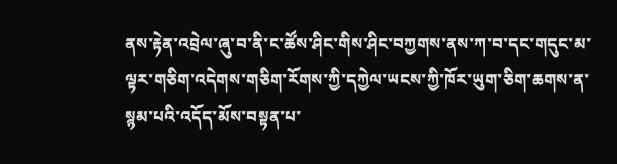ནས་རྟེན་འབྲེལ་ཞུ་བ་ནི་ང་ཚོས་ཤིང་གིས་ཤིང་བཀྱགས་ནས་ཀ་བ་དང་གདུང་མ་ལྟར་གཅིག་འདེགས་གཅིག་རོགས་ཀྱི་དཀྱེལ་ཡངས་ཀྱི་ཁོར་ཡུག་ཅིག་ཆགས་ན་སྙམ་པའི་འདོད་མོས་བསྟན་པ་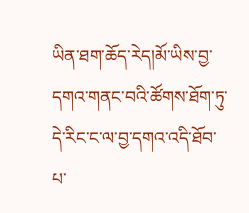ཡིན་ཐག་ཆོད་རེད།མོ་ཡིས་བྱ་དགའ་གནང་བའི་ཚོགས་ཐོག་ཏུ་དེ་རིང་ང་ལ་བྱ་དགའ་འདི་ཐོབ་པ་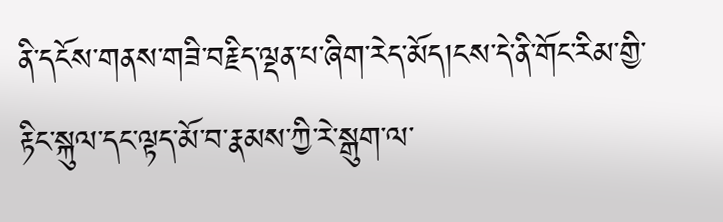ནི་དངོས་གནས་གཟི་བརྗིད་ལྡན་པ་ཞིག་རེད་མོད།ངས་དེ་ནི་གོང་རིམ་གྱི་རྟིང་སྐུལ་དང་ལྟད་མོ་བ་རྣམས་ཀྱི་རེ་སྒུག་ལ་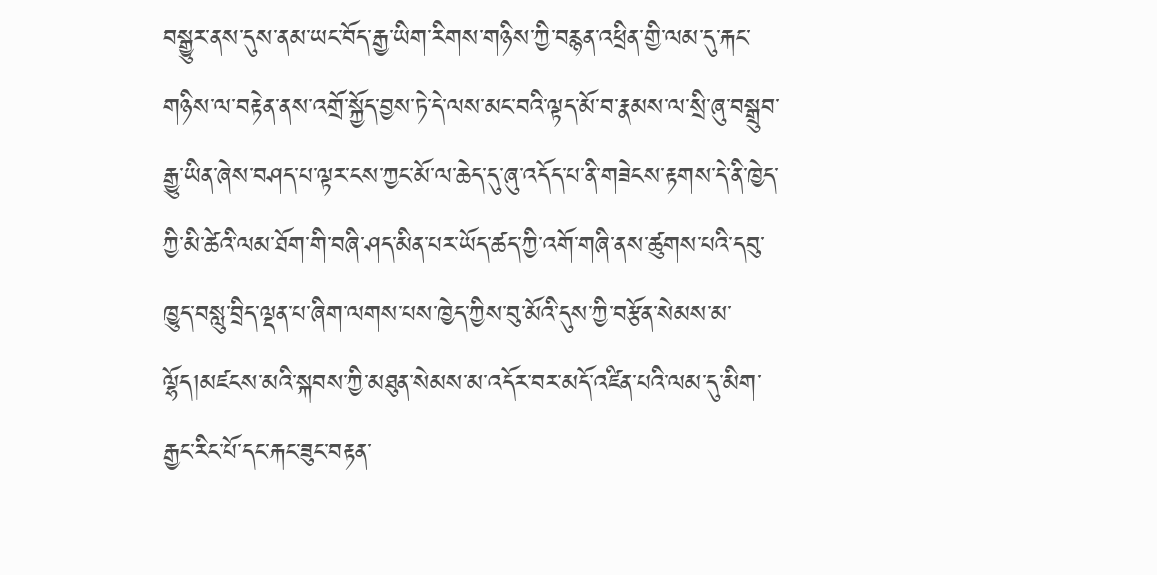བསྒྱུར་ནས་དུས་ནམ་ཡང་བོད་རྒྱ་ཡིག་རིགས་གཉིས་ཀྱི་བརྙན་འཕྲིན་གྱི་ལམ་དུ་རྐང་གཉིས་ལ་བརྟེན་ནས་འགྲོ་སྐྱོད་བྱས་ཏེ་དེ་ལས་མང་བའི་ལྟད་མོ་བ་རྣམས་ལ་སྲི་ཞུ་བསྒྲུབ་རྒྱུ་ཡིན་ཞེས་བཤད་པ་ལྟར་ངས་ཀྱང་མོ་ལ་ཆེད་དུ་ཞུ་འདོད་པ་ནི་གཟེངས་རྟགས་དེ་ནི་ཁྱེད་ཀྱི་མི་ཚེའི་ལམ་ཐོག་གི་བཞི་ཤད་མིན་པར་ཡོད་ཚད་ཀྱི་འགོ་གཞི་ནས་ཚུགས་པའི་དབུ་ཁྱུད་བསླུ་བྲིད་ལྡན་པ་ཞིག་ལགས་པས་ཁྱེད་ཀྱིས་བུ་མོའི་དུས་ཀྱི་བརྩོན་སེམས་མ་ལྷོད།མཛངས་མའི་སྐབས་ཀྱི་མཐུན་སེམས་མ་འདོར་བར་མདོ་འཛིན་པའི་ལམ་དུ་མིག་རྒྱང་རིང་པོ་དང་རྐང་ཟུང་བརྟན་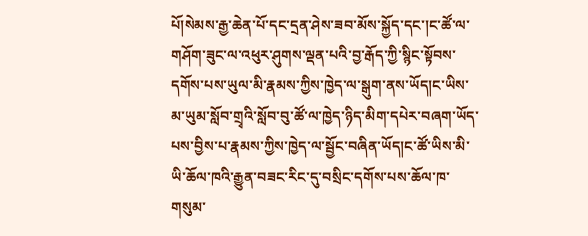པོ།སེམས་རྒྱ་ཆེན་པོ་དང་དྲན་ཤེས་ཟབ་མོས་སྐྱོད་དང་།ང་ཚོ་ལ་གཤོག་ཟུང་ལ་འཕུར་ཤུགས་ལྡན་པའི་བྱ་རྒོད་ཀྱི་སྙིང་སྟོབས་དགོས་པས་ཡུལ་མི་རྣམས་ཀྱིས་ཁྱེད་ལ་སྒུག་ནས་ཡོད།ང་ཡིས་མ་ཡུམ་སློབ་གྲྭའི་སློབ་བུ་ཚོ་ལ་ཁྱེད་ཉིད་མིག་དཔེར་བཞག་ཡོད་པས་བྱིས་པ་རྣམས་ཀྱིས་ཁྱེད་ལ་སྦྱོང་བཞིན་ཡོད།ང་ཚོ་ཡིས་མི་ཡི་ཆོལ་ཁའི་རྒྱུན་བཟང་རིང་དུ་བསྲིང་དགོས་པས་ཆོལ་ཁ་གསུམ་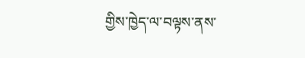གྱིས་ཁྱེད་ལ་བལྟས་ནས་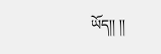ཡོད།། །།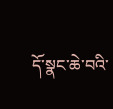དོ་སྣང་ཆེ་བའི་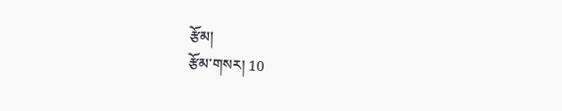རྩོམ།
རྩོམ་གསར། 10